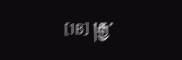[1B] །རྒྱ་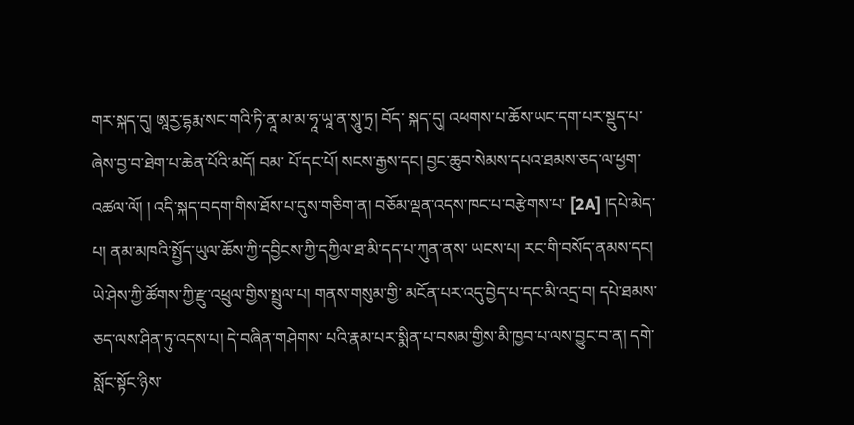གར་སྐད་དུ། ཨཱརྱ་དྷརྨ་སང་གའི་ཏི་ནཱ་མ་མ་ཧཱ་ཡཱ་ན་སཱུ་ཏྲ། བོད་ སྐད་དུ། འཕགས་པ་ཆོས་ཡང་དག་པར་སྡུད་པ་ཞེས་བྱ་བ་ཐེག་པ་ཆེན་པོའི་མདོ། བམ་ པོ་དང་པོ། སངས་རྒྱས་དང། བྱང་ཆུབ་སེམས་དཔའ་ཐམས་ཅད་ལ་ཕྱག་འཚལ་ལོ། ། འདི་སྐད་བདག་གིས་ཐོས་པ་དུས་གཅིག་ན། བཅོམ་ལྡན་འདས་ཁང་པ་བརྩེགས་པ་ [2A] །དཔེ་མེད་པ། ནམ་མཁའི་སྤྱོད་ཡུལ་ཆོས་ཀྱི་དབྱིངས་ཀྱི་དཀྱིལ་ཐ་མི་དད་པ་ཀུན་ནས་ ཡངས་པ། རང་གི་བསོད་ནམས་དང། ཡེ་ཤེས་ཀྱི་ཚོགས་ཀྱི་རྫུ་འཕྲུལ་གྱིས་སྤྲུལ་པ། གནས་གསུམ་གྱི་ མངོན་པར་འདུ་བྱེད་པ་དང་མི་འདྲ་བ། དཔེ་ཐམས་ཅད་ལས་ཤིན་ཏུ་འདས་པ། དེ་བཞིན་གཤེགས་ པའི་རྣམ་པར་སྨིན་པ་བསམ་གྱིས་མི་ཁྱབ་པ་ལས་བྱུང་བ་ན། དགེ་སློང་སྟོང་ཉིས་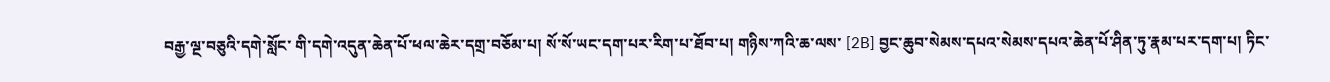བརྒྱ་ལྔ་བཅུའི་དགེ་སློང་ གི་དགེ་འདུན་ཆེན་པོ་ཕལ་ཆེར་དགྲ་བཅོམ་པ། སོ་སོ་ཡང་དག་པར་རིག་པ་ཐོབ་པ། གཉིས་ཀའི་ཆ་ལས་ [2B] བྱང་ཆུབ་སེམས་དཔའ་སེམས་དཔའ་ཆེན་པོ་ཤིན་ཏུ་རྣམ་པར་དག་པ། ཏིང་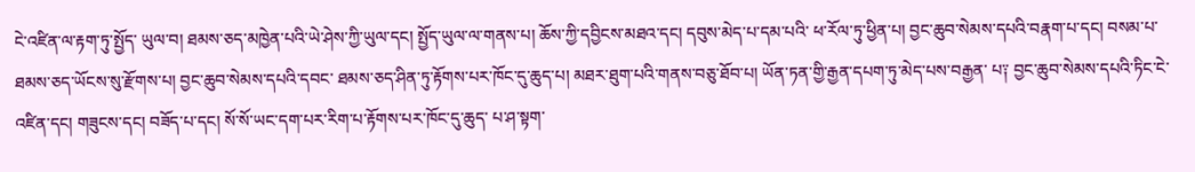ངེ་འཛིན་ལ་རྟག་ཏུ་སྤྱོད་ ཡུལ་བ། ཐམས་ཅད་མཁྱེན་པའི་ཡེ་ཤེས་ཀྱི་ཡུལ་དང། སྤྱོད་ཡུལ་ལ་གནས་པ། ཆོས་ཀྱི་དབྱིངས་མཐའ་དང། དབུས་མེད་པ་དམ་པའི་ ཕ་རོལ་ཏུ་ཕྱིན་པ། བྱང་ཆུབ་སེམས་དཔའི་བརྣག་པ་དང། བསམ་པ་ཐམས་ཅད་ཡོངས་སུ་རྫོགས་པ། བྱང་ཆུབ་སེམས་དཔའི་དབང་ ཐམས་ཅད་ཤིན་ཏུ་རྟོགས་པར་ཁོང་དུ་ཆུད་པ། མཐར་ཐུག་པའི་གནས་བཅུ་ཐོབ་པ། ཡོན་ཏན་གྱི་རྒྱན་དཔག་ཏུ་མེད་པས་བརྒྱན་ པ༑ བྱང་ཆུབ་སེམས་དཔའི་ཏིང་ངེ་འཛིན་དང། གཟུངས་དང། བཟོད་པ་དང། སོ་སོ་ཡང་དག་པར་རིག་པ་རྟོགས་པར་ཁོང་དུ་ཆུད་ པ་ཤ་སྟག་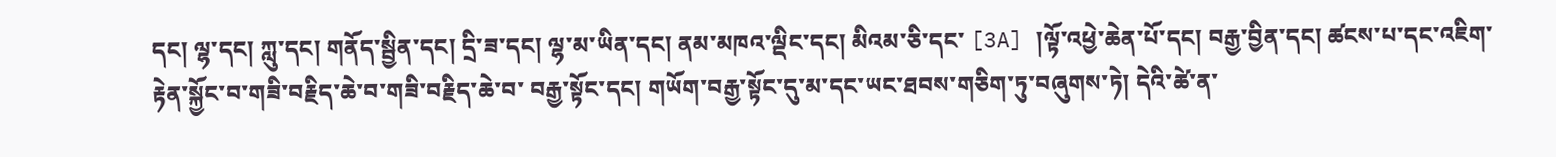དང། ལྷ་དང། ཀླུ་དང། གནོད་སྦྱིན་དང། དྲི་ཟ་དང། ལྷ་མ་ཡིན་དང། ནམ་མཁའ་ལྡིང་དང། མིའམ་ཅི་དང་ [3A] །ལྟོ་འཕྱེ་ཆེན་པོ་དང། བརྒྱ་བྱིན་དང། ཚངས་པ་དང་འཇིག་རྟེན་སྐྱོང་བ་གཟི་བརྗིད་ཆེ་བ་གཟི་བརྗིད་ཆེ་བ་ བརྒྱ་སྟོང་དང། གཡོག་བརྒྱ་སྟོང་དུ་མ་དང་ཡང་ཐབས་གཅིག་ཏུ་བཞུགས་ཏེ། དེའི་ཚེ་ན་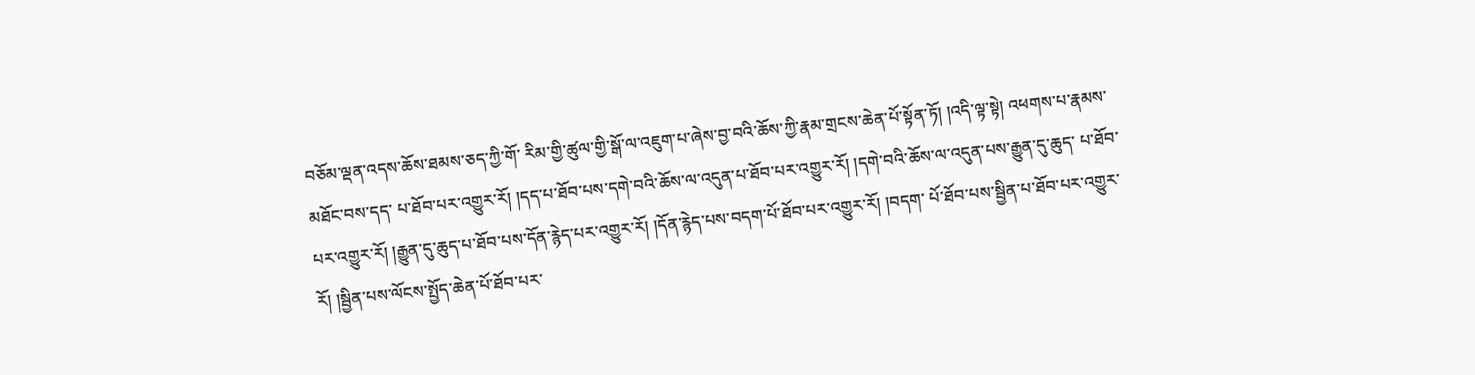བཅོམ་ལྡན་འདས་ཆོས་ཐམས་ཅད་ཀྱི་གོ་ རིམ་གྱི་ཚུལ་གྱི་སྒོ་ལ་འཇུག་པ་ཞེས་བྱ་བའི་ཆོས་ཀྱི་རྣམ་གྲངས་ཆེན་པོ་སྟོན་ཏོ། །འདི་ལྟ་སྟེ། འཕགས་པ་རྣམས་མཐོང་བས་དད་ པ་ཐོབ་པར་འགྱུར་རོ། །དད་པ་ཐོབ་པས་དགེ་བའི་ཆོས་ལ་འདུན་པ་ཐོབ་པར་འགྱུར་རོ། །དགེ་བའི་ཆོས་ལ་འདུན་པས་རྒྱུན་དུ་ཆུད་ པ་ཐོབ་པར་འགྱུར་རོ། །རྒྱུན་དུ་ཆུད་པ་ཐོབ་པས་དོན་རྙེད་པར་འགྱུར་རོ། །དོན་རྙེད་པས་བདག་པོ་ཐོབ་པར་འགྱུར་རོ། །བདག་ པོ་ཐོབ་པས་སྦྱིན་པ་ཐོབ་པར་འགྱུར་རོ། །སྦྱིན་པས་ལོངས་སྤྱོད་ཆེན་པོ་ཐོབ་པར་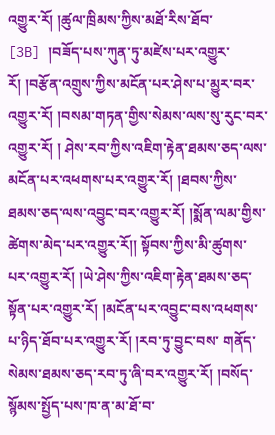འགྱུར་རོ། །ཚུལ་ཁྲིམས་ཀྱིས་མཐོ་རིས་ཐོབ་ [3B] །བཟོད་པས་ཀུན་ཏུ་མཛེས་པར་འགྱུར་རོ། །བརྩོན་འགྲུས་ཀྱིས་མངོན་པར་ཤེས་པ་མྱུར་བར་འགྱུར་རོ། །བསམ་གཏན་གྱིས་སེམས་ལས་སུ་རུང་བར་འགྱུར་རོ། ། ཤེས་རབ་ཀྱིས་འཇིག་རྟེན་ཐམས་ཅད་ལས་མངོན་པར་འཕགས་པར་འགྱུར་རོ། །ཐབས་ཀྱིས་ཐམས་ཅད་ལས་འབྱུང་བར་འགྱུར་རོ། །སྨོན་ལམ་གྱིས་ཚེགས་མེད་པར་འགྱུར་རོ།། སྟོབས་ཀྱིས་མི་ཚུགས་པར་འགྱུར་རོ། །ཡེ་ཤེས་ཀྱིས་འཇིག་རྟེན་ཐམས་ཅད་སྟོན་པར་འགྱུར་རོ། །མངོན་པར་འབྱུང་བས་འཕགས་པ་ཉིད་ཐོབ་པར་འགྱུར་རོ། །རབ་ཏུ་བྱུང་བས་ གནོད་སེམས་ཐམས་ཅད་རབ་ཏུ་ཞི་བར་འགྱུར་རོ། །བསོད་སྙོམས་སྤྱོད་པས་ཁ་ན་མ་ཐོ་བ་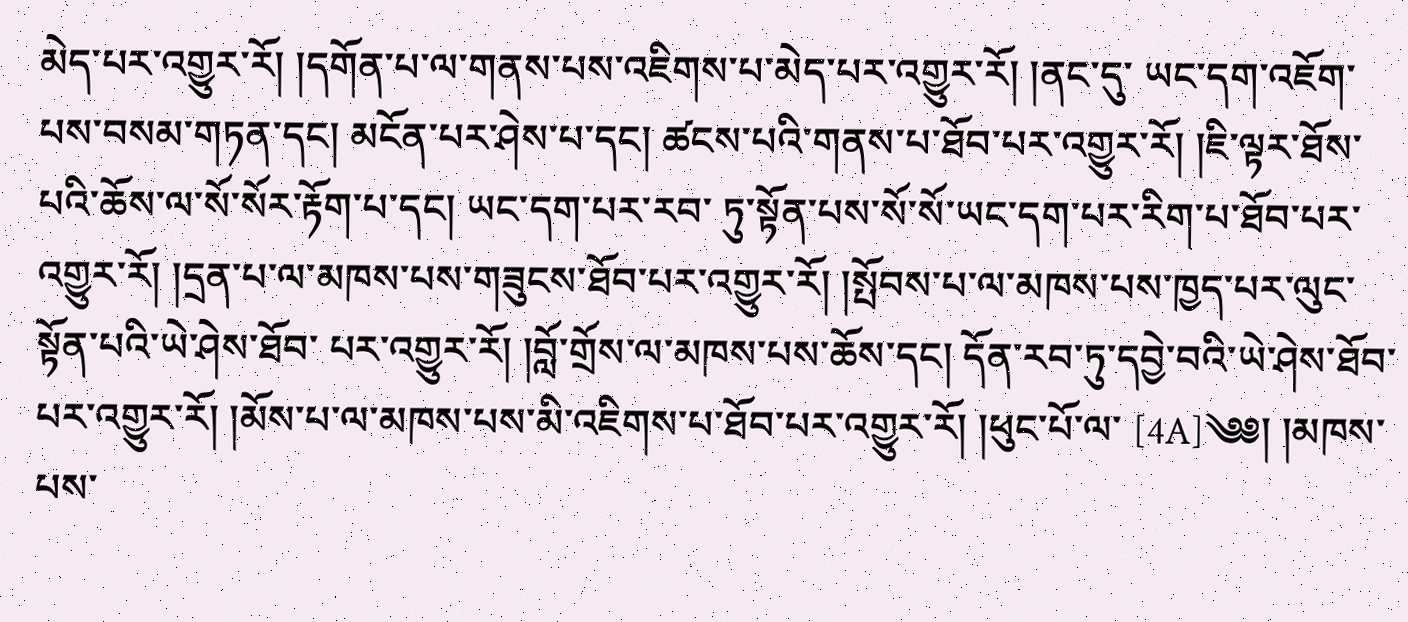མེད་པར་འགྱུར་རོ། །དགོན་པ་ལ་གནས་པས་འཇིགས་པ་མེད་པར་འགྱུར་རོ། །ནང་དུ་ ཡང་དག་འཇོག་པས་བསམ་གཏན་དང། མངོན་པར་ཤེས་པ་དང། ཚངས་པའི་གནས་པ་ཐོབ་པར་འགྱུར་རོ། །ཇི་ལྟར་ཐོས་པའི་ཆོས་ལ་སོ་སོར་རྟོག་པ་དང། ཡང་དག་པར་རབ་ ཏུ་སྟོན་པས་སོ་སོ་ཡང་དག་པར་རིག་པ་ཐོབ་པར་འགྱུར་རོ། །དྲན་པ་ལ་མཁས་པས་གཟུངས་ཐོབ་པར་འགྱུར་རོ། །སྤོབས་པ་ལ་མཁས་པས་ཁྱད་པར་ལུང་སྟོན་པའི་ཡེ་ཤེས་ཐོབ་ པར་འགྱུར་རོ། །བློ་གྲོས་ལ་མཁས་པས་ཆོས་དང། དོན་རབ་ཏུ་དབྱེ་བའི་ཡེ་ཤེས་ཐོབ་པར་འགྱུར་རོ། །མོས་པ་ལ་མཁས་པས་མི་འཇིགས་པ་ཐོབ་པར་འགྱུར་རོ། །ཕུང་པོ་ལ་ [4A]༄༅། །མཁས་པས་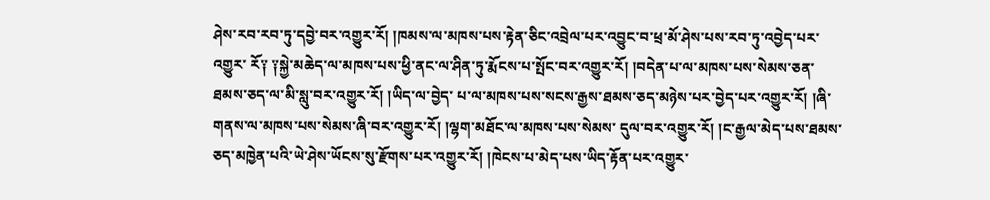ཤེས་རབ་རབ་ཏུ་དབྱེ་བར་འགྱུར་རོ། །ཁམས་ལ་མཁས་པས་རྟེན་ཅིང་འབྲེལ་པར་འབྱུང་བ་ཕྲ་མོ་ཤེས་པས་རབ་ཏུ་འབྱེད་པར་འགྱུར་ རོ༑ ༑སྐྱེ་མཆེད་ལ་མཁས་པས་ཕྱི་ནང་ལ་ཤིན་ཏུ་རྨོངས་པ་སྤོང་བར་འགྱུར་རོ། །བདེན་པ་ལ་མཁས་པས་སེམས་ཅན་ཐམས་ཅད་ལ་མི་སླུ་བར་འགྱུར་རོ། །ཡིད་ལ་བྱེད་ པ་ལ་མཁས་པས་སངས་རྒྱས་ཐམས་ཅད་མཉེས་པར་བྱེད་པར་འགྱུར་རོ། །ཞི་གནས་ལ་མཁས་པས་སེམས་ཞི་བར་འགྱུར་རོ། །ལྷག་མཐོང་ལ་མཁས་པས་སེམས་ དུལ་བར་འགྱུར་རོ། །ང་རྒྱལ་མེད་པས་ཐམས་ཅད་མཁྱེན་པའི་ཡེ་ཤེས་ཡོངས་སུ་རྫོགས་པར་འགྱུར་རོ། །ཁེངས་པ་མེད་པས་ཡིད་རྟོན་པར་འགྱུར་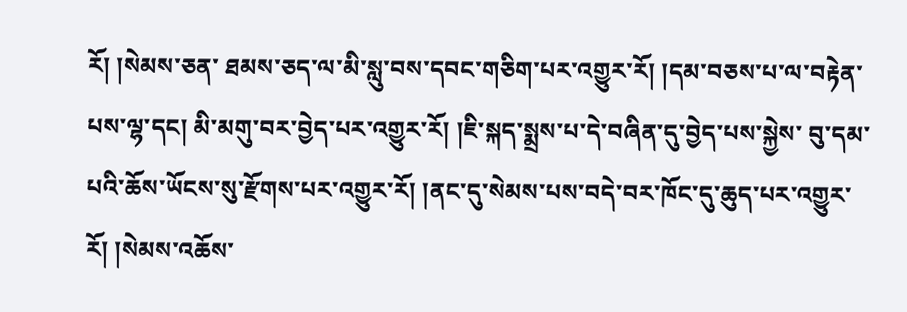རོ། །སེམས་ཅན་ ཐམས་ཅད་ལ་མི་སླུ་བས་དབང་གཅིག་པར་འགྱུར་རོ། །དམ་བཅས་པ་ལ་བརྟེན་པས་ལྷ་དང། མི་མགུ་བར་བྱེད་པར་འགྱུར་རོ། །ཇི་སྐད་སྨྲས་པ་དེ་བཞིན་དུ་བྱེད་པས་སྐྱེས་ བུ་དམ་པའི་ཆོས་ཡོངས་སུ་རྫོགས་པར་འགྱུར་རོ། །ནང་དུ་སེམས་པས་བདེ་བར་ཁོང་དུ་ཆུད་པར་འགྱུར་རོ། །སེམས་འཆོས་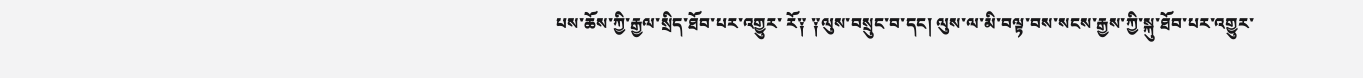པས་ཆོས་ཀྱི་རྒྱལ་སྲིད་ཐོབ་པར་འགྱུར་ རོ༑ ༑ལུས་བསྲུང་བ་དང། ལུས་ལ་མི་བལྟ་བས་སངས་རྒྱས་ཀྱི་སྐུ་ཐོབ་པར་འགྱུར་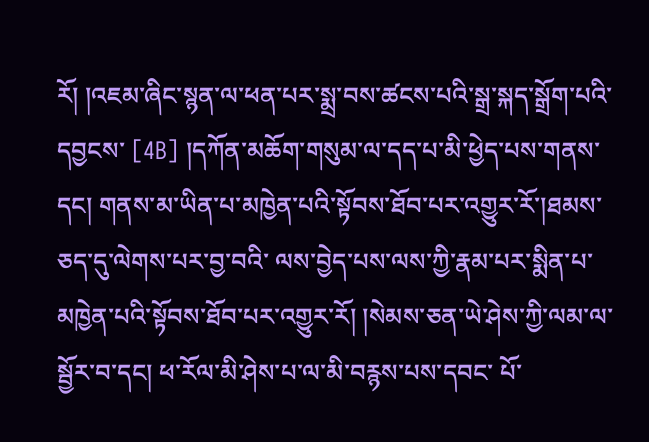རོ། །འཇམ་ཞིང་སྙན་ལ་ཕན་པར་སྨྲ་བས་ཚངས་པའི་སྒྲ་སྐད་སྒྲོག་པའི་དབྱངས་ [4B] །དཀོན་མཆོག་གསུམ་ལ་དད་པ་མི་ཕྱེད་པས་གནས་དང། གནས་མ་ཡིན་པ་མཁྱེན་པའི་སྟོབས་ཐོབ་པར་འགྱུར་རོ་།ཐམས་ཅད་དུ་ལེགས་པར་བྱ་བའི་ ལས་བྱེད་པས་ལས་ཀྱི་རྣམ་པར་སྨིན་པ་མཁྱེན་པའི་སྟོབས་ཐོབ་པར་འགྱུར་རོ། །སེམས་ཅན་ཡེ་ཤེས་ཀྱི་ལམ་ལ་སྦྱོར་བ་དང། ཕ་རོལ་མི་ཤེས་པ་ལ་མི་བརྙས་པས་དབང་ པོ་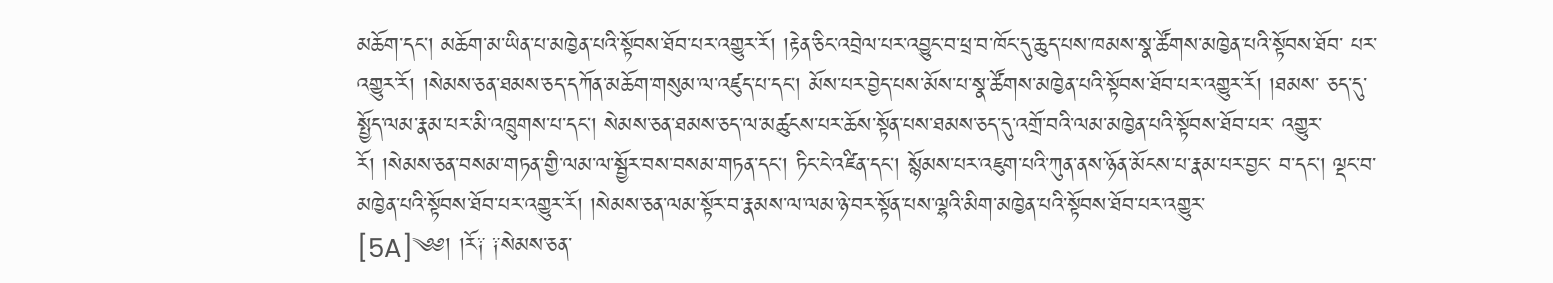མཆོག་དང། མཆོག་མ་ཡིན་པ་མཁྱེན་པའི་སྟོབས་ཐོབ་པར་འགྱུར་རོ། །རྟེན་ཅིང་འབྲེལ་པར་འབྱུང་བ་ཕྲ་བ་ཁོང་དུ་ཆུད་པས་ཁམས་སྣ་ཚོགས་མཁྱེན་པའི་སྟོབས་ཐོབ་ པར་འགྱུར་རོ། །སེམས་ཅན་ཐམས་ཅད་དཀོན་མཆོག་གསུམ་ལ་འཛུད་པ་དང། མོས་པར་བྱེད་པས་མོས་པ་སྣ་ཚོགས་མཁྱེན་པའི་སྟོབས་ཐོབ་པར་འགྱུར་རོ། །ཐམས་ ཅད་དུ་སྤྱོད་ལམ་རྣམ་པར་མི་འཁྲུགས་པ་དང། སེམས་ཅན་ཐམས་ཅད་ལ་མཚུངས་པར་ཆོས་སྟོན་པས་ཐམས་ཅད་དུ་འགྲོ་བའི་ལམ་མཁྱེན་པའི་སྟོབས་ཐོབ་པར་ འགྱུར་རོ། །སེམས་ཅན་བསམ་གཏན་གྱི་ལམ་ལ་སྦྱོར་བས་བསམ་གཏན་དང། ཏིང་ངེ་འཛིན་དང། སྙོམས་པར་འཇུག་པའི་ཀུན་ནས་ཉོན་མོངས་པ་རྣམ་པར་བྱང་ བ་དང། ལྡང་བ་མཁྱེན་པའི་སྟོབས་ཐོབ་པར་འགྱུར་རོ། །སེམས་ཅན་ལམ་སྟོར་བ་རྣམས་ལ་ལམ་ཉེ་བར་སྟོན་པས་ལྷའི་མིག་མཁྱེན་པའི་སྟོབས་ཐོབ་པར་འགྱུར་ [5A]༄༅། །རོ༑ ༑སེམས་ཅན་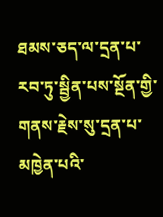ཐམས་ཅད་ལ་དྲན་པ་རབ་ཏུ་སྦྱིན་པས་སྔོན་གྱི་གནས་རྗེས་སུ་དྲན་པ་མཁྱེན་པའི་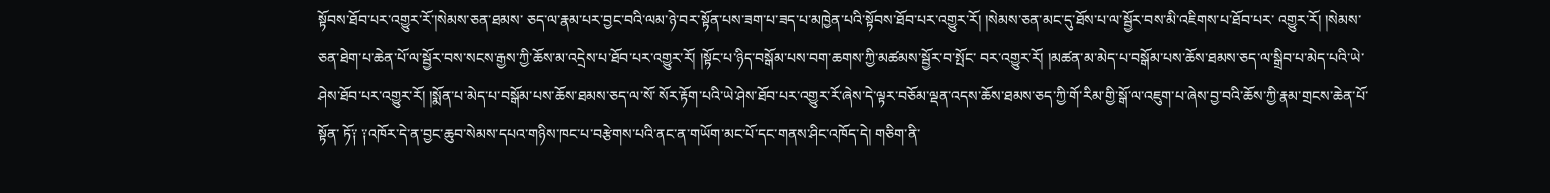སྟོབས་ཐོབ་པར་འགྱུར་རོ་།སེམས་ཅན་ཐམས་ ཅད་ལ་རྣམ་པར་བྱང་བའི་ལམ་ཉེ་བར་སྟོན་པས་ཟག་པ་ཟད་པ་མཁྱེན་པའི་སྟོབས་ཐོབ་པར་འགྱུར་རོ། །སེམས་ཅན་མང་དུ་ཐོས་པ་ལ་སྦྱོར་བས་མི་འཇིགས་པ་ཐོབ་པར་ འགྱུར་རོ། །སེམས་ཅན་ཐེག་པ་ཆེན་པོ་ལ་སྦྱོར་བས་སངས་རྒྱས་ཀྱི་ཆོས་མ་འདྲེས་པ་ཐོབ་པར་འགྱུར་རོ། །སྟོང་པ་ཉིད་བསྒོམ་པས་བག་ཆགས་ཀྱི་མཚམས་སྦྱོར་བ་སྤོང་ བར་འགྱུར་རོ། །མཚན་མ་མེད་པ་བསྒོམ་པས་ཆོས་ཐམས་ཅད་ལ་སྒྲིབ་པ་མེད་པའི་ཡེ་ཤེས་ཐོབ་པར་འགྱུར་རོ། །སྨོན་པ་མེད་པ་བསྒོམ་པས་ཆོས་ཐམས་ཅད་ལ་སོ་ སོར་རྟོག་པའི་ཡེ་ཤེས་ཐོབ་པར་འགྱུར་རོ་ཞེས་དེ་ལྟར་བཅོམ་ལྡན་འདས་ཆོས་ཐམས་ཅད་ཀྱི་གོ་རིམ་གྱི་སྒོ་ལ་འཇུག་པ་ཞེས་བྱ་བའི་ཆོས་ཀྱི་རྣམ་གྲངས་ཆེན་པོ་སྟོན་ ཏོ༑ ༑འཁོར་དེ་ན་བྱང་ཆུབ་སེམས་དཔའ་གཉིས་ཁང་པ་བརྩེགས་པའི་ནང་ན་གཡོག་མང་པོ་དང་གནས་ཤིང་འཁོད་དེ། གཅིག་ནི་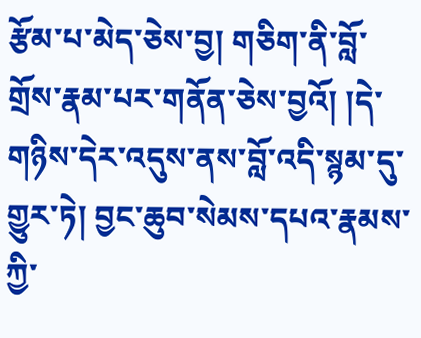རྩོམ་པ་མེད་ཅེས་བྱ། གཅིག་ནི་བློ་ གྲོས་རྣམ་པར་གནོན་ཅེས་བྱའོ། །དེ་གཉིས་དེར་འདུས་ནས་བློ་འདི་སྙམ་དུ་གྱུར་ཏེ། བྱང་ཆུབ་སེམས་དཔའ་རྣམས་ཀྱི་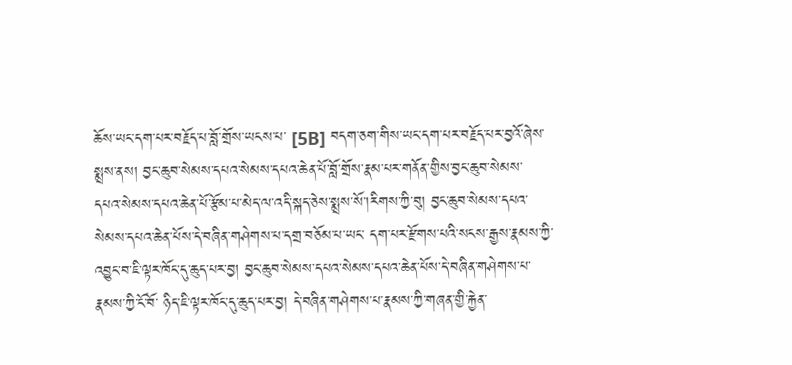ཆོས་ཡང་དག་པར་བརྗོད་པ་བློ་གྲོས་ཡངས་པ་ [5B] བདག་ཅག་གིས་ཡང་དག་པར་བརྗོད་པར་བྱའོ་ཞེས་སྨྲས་ནས། བྱང་ཆུབ་སེམས་དཔའ་སེམས་དཔའ་ཆེན་པོ་བློ་གྲོས་རྣམ་པར་གནོན་གྱིས་བྱང་ཆུབ་སེམས་ དཔའ་སེམས་དཔའ་ཆེན་པོ་རྩོམ་པ་མེད་ལ་འདི་སྐད་ཅེས་སྨྲས་སོ་།རིགས་ཀྱི་བུ། བྱང་ཆུབ་སེམས་དཔའ་སེམས་དཔའ་ཆེན་པོས་དེ་བཞིན་གཤེགས་པ་དགྲ་བཅོམ་པ་ཡང་ དག་པར་རྫོགས་པའི་སངས་རྒྱས་རྣམས་ཀྱི་འབྱུང་བ་ཇི་ལྟར་ཁོང་དུ་ཆུད་པར་བྱ། བྱང་ཆུབ་སེམས་དཔའ་སེམས་དཔའ་ཆེན་པོས་དེ་བཞིན་གཤེགས་པ་རྣམས་ཀྱི་ངོ་བོ་ ཉིད་ཇི་ལྟར་ཁོང་དུ་ཆུད་པར་བྱ། དེ་བཞིན་གཤེགས་པ་རྣམས་ཀྱི་གཞན་གྱི་རྐྱེན་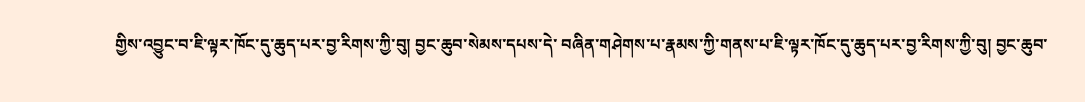གྱིས་འབྱུང་བ་ཇི་ལྟར་ཁོང་དུ་ཆུད་པར་བྱ་རིགས་ཀྱི་བུ། བྱང་ཆུབ་སེམས་དཔས་དེ་ བཞིན་གཤེགས་པ་རྣམས་ཀྱི་གནས་པ་ཇི་ལྟར་ཁོང་དུ་ཆུད་པར་བྱ་རིགས་ཀྱི་བུ། བྱང་ཆུབ་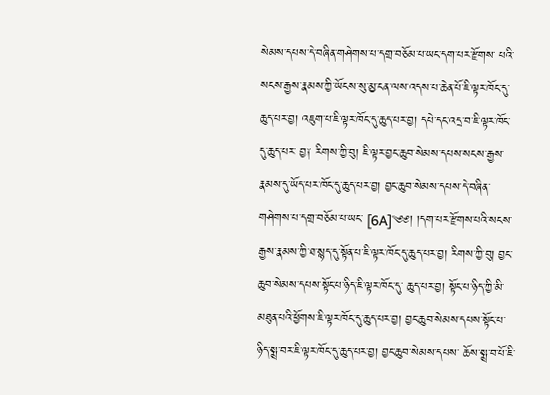སེམས་དཔས་དེ་བཞིན་གཤེགས་པ་དགྲ་བཅོམ་པ་ཡང་དག་པར་རྫོགས་ པའི་སངས་རྒྱས་རྣམས་ཀྱི་ཡོངས་སུ་མྱ་ངན་ལས་འདས་པ་ཆེན་པོ་ཇི་ལྟར་ཁོང་དུ་ཆུད་པར་བྱ། འཇུག་པ་ཇི་ལྟར་ཁོང་དུ་ཆུད་པར་བྱ། དཔེ་དང་འདྲ་བ་ཇི་ལྟར་ཁོང་དུ་ཆུད་པར་ བྱ༑ རིགས་ཀྱི་བུ། ཇི་ལྟར་བྱང་ཆུབ་སེམས་དཔས་སངས་རྒྱས་རྣམས་དུ་ཡོད་པར་ཁོང་དུ་ཆུད་པར་བྱ། བྱང་ཆུབ་སེམས་དཔས་དེ་བཞིན་གཤེགས་པ་དགྲ་བཅོམ་པ་ཡང་ [6A]༄༅། །དག་པར་རྫོགས་པའི་སངས་རྒྱས་རྣམས་ཀྱི་ཐ་སྙད་དུ་སྟོན་པ་ཇི་ལྟར་ཁོང་དུ་ཆུད་པར་བྱ། རིགས་ཀྱི་བུ། བྱང་ཆུབ་སེམས་དཔས་སྟོང་པ་ཉིད་ཇི་ལྟར་ཁོང་དུ་ ཆུད་པར་བྱ། སྟོང་པ་ཉིད་ཀྱི་མི་མཐུན་པའི་ཕྱོགས་ཇི་ལྟར་ཁོང་དུ་ཆུད་པར་བྱ། བྱང་ཆུབ་སེམས་དཔས་སྟོང་པ་ཉིད་སྨྲ་བར་ཇི་ལྟར་ཁོང་དུ་ཆུད་པར་བྱ། བྱང་ཆུབ་སེམས་དཔས་ ཆོས་སྨྲ་བ་པོ་ཇི་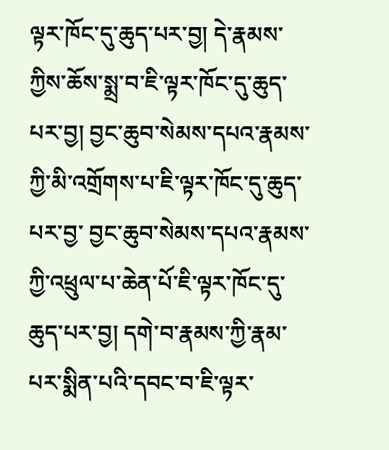ལྟར་ཁོང་དུ་ཆུད་པར་བྱ། དེ་རྣམས་ཀྱིས་ཆོས་སྨྲ་བ་ཇི་ལྟར་ཁོང་དུ་ཆུད་པར་བྱ། བྱང་ཆུབ་སེམས་དཔའ་རྣམས་ཀྱི་མི་འགྲོགས་པ་ཇི་ལྟར་ཁོང་དུ་ཆུད་པར་བྱ་ བྱང་ཆུབ་སེམས་དཔའ་རྣམས་ཀྱི་འཕྲུལ་པ་ཆེན་པོ་ཇི་ལྟར་ཁོང་དུ་ཆུད་པར་བྱ། དགེ་བ་རྣམས་ཀྱི་རྣམ་པར་སྨིན་པའི་དབང་བ་ཇི་ལྟར་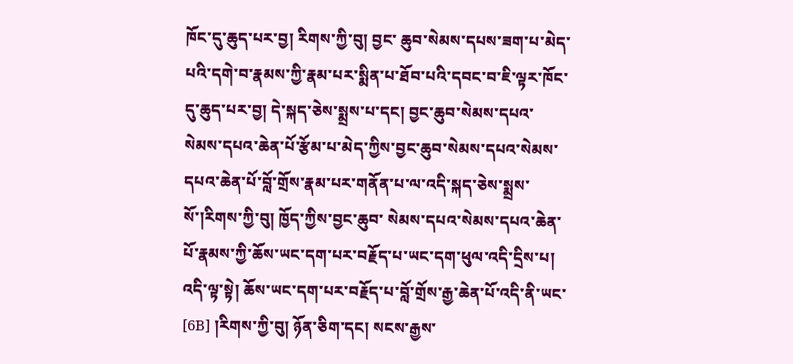ཁོང་དུ་ཆུད་པར་བྱ། རིགས་ཀྱི་བུ། བྱང་ ཆུབ་སེམས་དཔས་ཟག་པ་མེད་པའི་དགེ་བ་རྣམས་ཀྱི་རྣམ་པར་སྨིན་པ་ཐོབ་པའི་དབང་བ་ཇི་ལྟར་ཁོང་དུ་ཆུད་པར་བྱ། དེ་སྐད་ཅེས་སྨྲས་པ་དང། བྱང་ཆུབ་སེམས་དཔའ་ སེམས་དཔའ་ཆེན་པོ་རྩོམ་པ་མེད་ཀྱིས་བྱང་ཆུབ་སེམས་དཔའ་སེམས་དཔའ་ཆེན་པོ་བློ་གྲོས་རྣམ་པར་གནོན་པ་ལ་འདི་སྐད་ཅེས་སྨྲས་སོ་།རིགས་ཀྱི་བུ། ཁྱོད་ཀྱིས་བྱང་ཆུབ་ སེམས་དཔའ་སེམས་དཔའ་ཆེན་པོ་རྣམས་ཀྱི་ཆོས་ཡང་དག་པར་བརྗོད་པ་ཡང་དག་ཕུལ་འདི་དྲིས་པ། འདི་ལྟ་སྟེ། ཆོས་ཡང་དག་པར་བརྗོད་པ་བློ་གྲོས་རྒྱ་ཆེན་པོ་འདི་ནི་ཡང་ [6B] །རིགས་ཀྱི་བུ། ཉོན་ཅིག་དང། སངས་རྒྱས་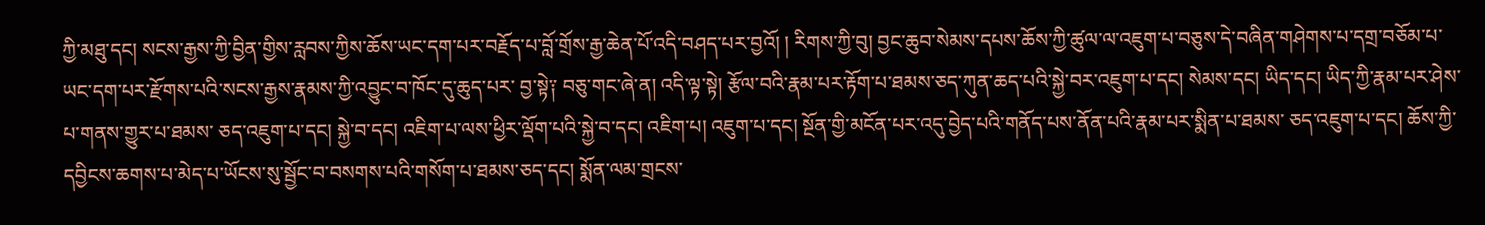ཀྱི་མཐུ་དང། སངས་རྒྱས་ཀྱི་བྱིན་གྱིས་རླབས་ཀྱིས་ཆོས་ཡང་དག་པར་བརྗོད་པ་བློ་གྲོས་རྒྱ་ཆེན་པོ་འདི་བཤད་པར་བྱའོ། ། རིགས་ཀྱི་བུ། བྱང་ཆུབ་སེམས་དཔས་ཆོས་ཀྱི་ཚུལ་ལ་འཇུག་པ་བཅུས་དེ་བཞིན་གཤེགས་པ་དགྲ་བཅོམ་པ་ཡང་དག་པར་རྫོགས་པའི་སངས་རྒྱས་རྣམས་ཀྱི་འབྱུང་བ་ཁོང་དུ་ཆུད་པར་ བྱ་སྟེ༑ བཅུ་གང་ཞེ་ན། འདི་ལྟ་སྟེ། རྩོལ་བའི་རྣམ་པར་རྟོག་པ་ཐམས་ཅད་ཀུན་ཆད་པའི་སྐྱེ་བར་འཇུག་པ་དང། སེམས་དང། ཡིད་དང། ཡིད་ཀྱི་རྣམ་པར་ཤེས་པ་གནས་གྱུར་པ་ཐམས་ ཅད་འཇུག་པ་དང། སྐྱེ་བ་དང། འཇིག་པ་ལས་ཕྱིར་ལྡོག་པའི་སྐྱེ་བ་དང། འཇིག་པ། འཇུག་པ་དང། སྔོན་གྱི་མངོན་པར་འདུ་བྱེད་པའི་གནོད་པས་ནོན་པའི་རྣམ་པར་སྨིན་པ་ཐམས་ ཅད་འཇུག་པ་དང། ཆོས་ཀྱི་དབྱིངས་ཆགས་པ་མེད་པ་ཡོངས་སུ་སྦྱོང་བ་བསགས་པའི་གསོག་པ་ཐམས་ཅད་དང། སྨོན་ལམ་གྲངས་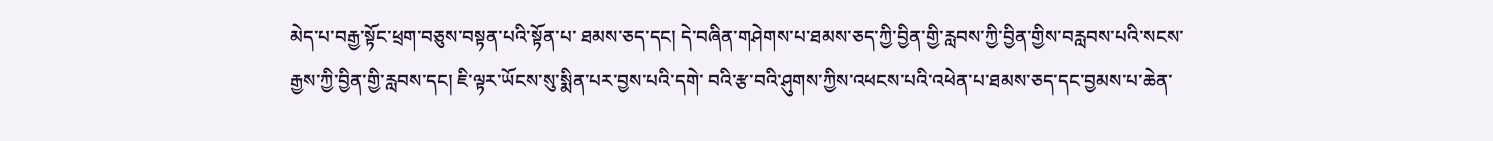མེད་པ་བརྒྱ་སྟོང་ཕྲག་བཅུས་བསྟན་པའི་སྟོན་པ་ ཐམས་ཅད་དང། དེ་བཞིན་གཤེགས་པ་ཐམས་ཅད་ཀྱི་བྱིན་གྱི་རླབས་ཀྱི་བྱིན་གྱིས་བརླབས་པའི་སངས་རྒྱས་ཀྱི་བྱིན་གྱི་རླབས་དང། ཇི་ལྟར་ཡོངས་སུ་སྨིན་པར་བྱས་པའི་དགེ་ བའི་རྩ་བའི་ཤུགས་ཀྱིས་འཕངས་པའི་འཕེན་པ་ཐམས་ཅད་དང་བྱམས་པ་ཆེན་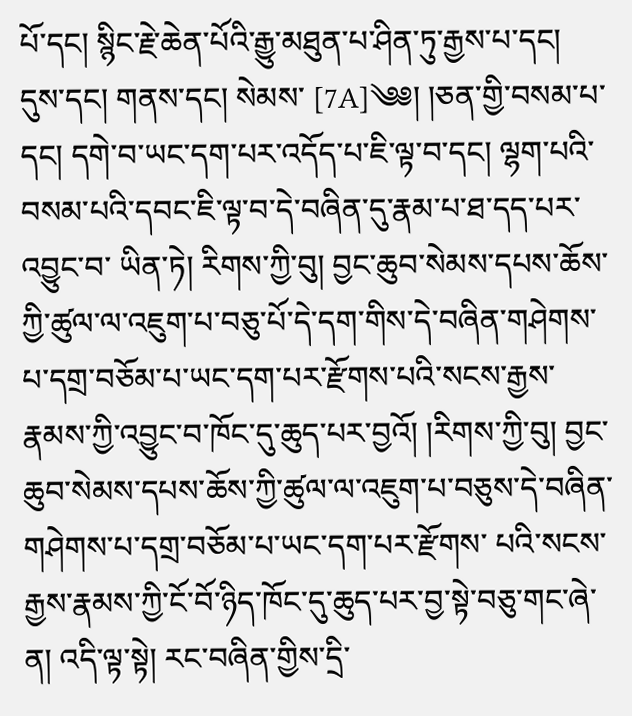པོ་དང། སྙིང་རྗེ་ཆེན་པོའི་རྒྱུ་མཐུན་པ་ཤིན་ཏུ་རྒྱས་པ་དང། དུས་དང། གནས་དང། སེམས་ [7A]༄༅། །ཅན་གྱི་བསམ་པ་དང། དགེ་བ་ཡང་དག་པར་འདོད་པ་ཇི་ལྟ་བ་དང། ལྷག་པའི་བསམ་པའི་དབང་ཇི་ལྟ་བ་དེ་བཞིན་དུ་རྣམ་པ་ཐ་དད་པར་འབྱུང་བ་ ཡིན་ཏེ། རིགས་ཀྱི་བུ། བྱང་ཆུབ་སེམས་དཔས་ཆོས་ཀྱི་ཚུལ་ལ་འཇུག་པ་བཅུ་པོ་དེ་དག་གིས་དེ་བཞིན་གཤེགས་པ་དགྲ་བཅོམ་པ་ཡང་དག་པར་རྫོགས་པའི་སངས་རྒྱས་ རྣམས་ཀྱི་འབྱུང་བ་ཁོང་དུ་ཆུད་པར་བྱའོ། །རིགས་ཀྱི་བུ། བྱང་ཆུབ་སེམས་དཔས་ཆོས་ཀྱི་ཚུལ་ལ་འཇུག་པ་བཅུས་དེ་བཞིན་གཤེགས་པ་དགྲ་བཅོམ་པ་ཡང་དག་པར་རྫོགས་ པའི་སངས་རྒྱས་རྣམས་ཀྱི་ངོ་བོ་ཉིད་ཁོང་དུ་ཆུད་པར་བྱ་སྟེ་བཅུ་གང་ཞེ་ན། འདི་ལྟ་སྟེ། རང་བཞིན་གྱིས་དྲི་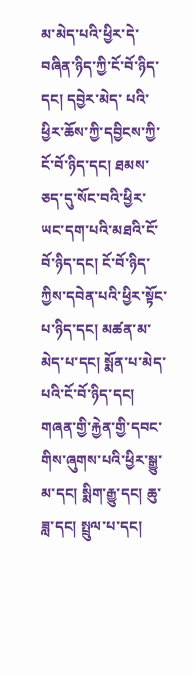མ་མེད་པའི་ཕྱིར་དེ་བཞིན་ཉིད་ཀྱི་ངོ་བོ་ཉིད་དང། དབྱེར་མེད་ པའི་ཕྱིར་ཆོས་ཀྱི་དབྱིངས་ཀྱི་ངོ་བོ་ཉིད་དང། ཐམས་ཅད་དུ་སོང་བའི་ཕྱིར་ཡང་དག་པའི་མཐའི་ངོ་བོ་ཉིད་དང། ངོ་བོ་ཉིད་ཀྱིས་དབེན་པའི་ཕྱིར་སྟོང་པ་ཉིད་དང། མཚན་མ་ མེད་པ་དང། སྨོན་པ་མེད་པའི་ངོ་བོ་ཉིད་དང། གཞན་གྱི་རྐྱེན་གྱི་དབང་གིས་ཞུགས་པའི་ཕྱིར་སྒྱུ་མ་དང། སྨིག་རྒྱུ་དང། ཆུ་ཟླ་དང། སྤྲུལ་པ་དང།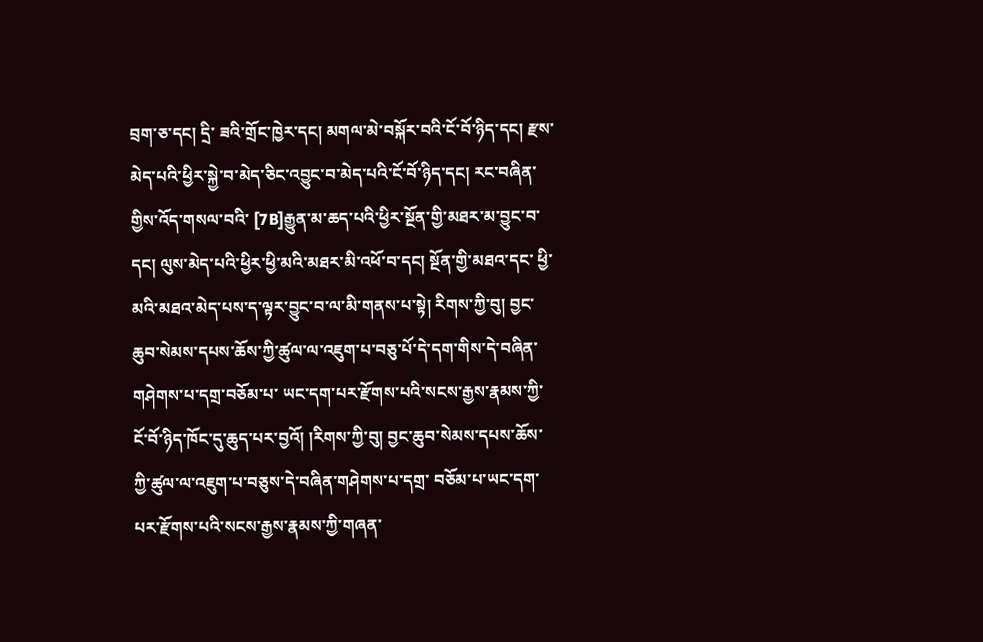བྲག་ཅ་དང། དྲི་ ཟའི་གྲོང་ཁྱེར་དང། མགལ་མེ་བསྐོར་བའི་ངོ་བོ་ཉིད་དང། རྫས་མེད་པའི་ཕྱིར་སྐྱེ་བ་མེད་ཅིང་འབྱུང་བ་མེད་པའི་ངོ་བོ་ཉིད་དང། རང་བཞིན་གྱིས་འོད་གསལ་བའི་ [7B]རྒྱུན་མ་ཆད་པའི་ཕྱིར་སྔོན་གྱི་མཐར་མ་བྱུང་བ་དང། ལུས་མེད་པའི་ཕྱིར་ཕྱི་མའི་མཐར་མི་འཕོ་བ་དང། སྔོན་གྱི་མཐའ་དང་ ཕྱི་མའི་མཐའ་མེད་པས་ད་ལྟར་བྱུང་བ་ལ་མི་གནས་པ་སྟེ། རིགས་ཀྱི་བུ། བྱང་ཆུབ་སེམས་དཔས་ཆོས་ཀྱི་ཚུལ་ལ་འཇུག་པ་བཅུ་པོ་དེ་དག་གིས་དེ་བཞིན་གཤེགས་པ་དགྲ་བཅོམ་པ་ ཡང་དག་པར་རྫོགས་པའི་སངས་རྒྱས་རྣམས་ཀྱི་ངོ་བོ་ཉིད་ཁོང་དུ་ཆུད་པར་བྱའོ། །རིགས་ཀྱི་བུ། བྱང་ཆུབ་སེམས་དཔས་ཆོས་ཀྱི་ཚུལ་ལ་འཇུག་པ་བཅུས་དེ་བཞིན་གཤེགས་པ་དགྲ་ བཅོམ་པ་ཡང་དག་པར་རྫོགས་པའི་སངས་རྒྱས་རྣམས་ཀྱི་གཞན་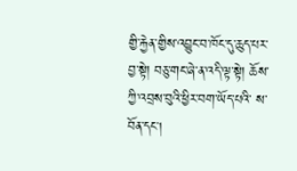གྱི་རྐྱེན་གྱིས་འབྱུང་བ་ཁོང་དུ་ཆུད་པར་བྱ་སྟེ། བཅུ་གང་ཞེ་ན་འདི་ལྟ་སྟེ། ཆོས་ཀྱི་འབྲས་བུའི་ཕྱིར་བག་ཡོད་པའི་ ས་བོན་དང།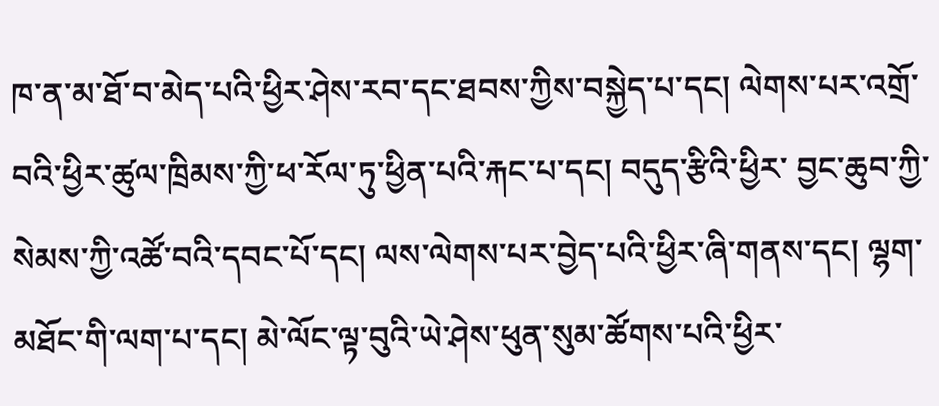ཁ་ན་མ་ཐོ་བ་མེད་པའི་ཕྱིར་ཤེས་རབ་དང་ཐབས་ཀྱིས་བསྐྱེད་པ་དང། ལེགས་པར་འགྲོ་བའི་ཕྱིར་ཚུལ་ཁྲིམས་ཀྱི་ཕ་རོལ་ཏུ་ཕྱིན་པའི་རྐང་པ་དང། བདུད་རྩིའི་ཕྱིར་ བྱང་ཆུབ་ཀྱི་སེམས་ཀྱི་འཚོ་བའི་དབང་པོ་དང། ལས་ལེགས་པར་བྱེད་པའི་ཕྱིར་ཞི་གནས་དང། ལྷག་མཐོང་གི་ལག་པ་དང། མེ་ལོང་ལྟ་བུའི་ཡེ་ཤེས་ཕུན་སུམ་ཚོགས་པའི་ཕྱིར་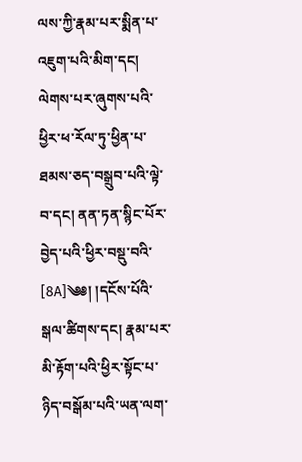ལས་ཀྱི་རྣམ་པར་སྨིན་པ་འཇུག་པའི་མིག་དང། ལེགས་པར་ཞུགས་པའི་ཕྱིར་ཕ་རོལ་ཏུ་ཕྱིན་པ་ཐམས་ཅད་བསྒྲུབ་པའི་ལྟེ་བ་དང། ནན་ཏན་སྙིང་པོར་བྱེད་པའི་ཕྱིར་བསྡུ་བའི་ [8A]༄༅། །དངོས་པོའི་སྒལ་ཚིགས་དང། རྣམ་པར་མི་རྟོག་པའི་ཕྱིར་སྟོང་པ་ཉིད་བསྒོམ་པའི་ཡན་ལག་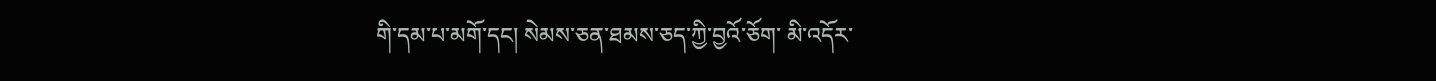གི་དམ་པ་མགོ་དང། སེམས་ཅན་ཐམས་ཅད་ཀྱི་བྱའོ་ཅོག་ མི་འདོར་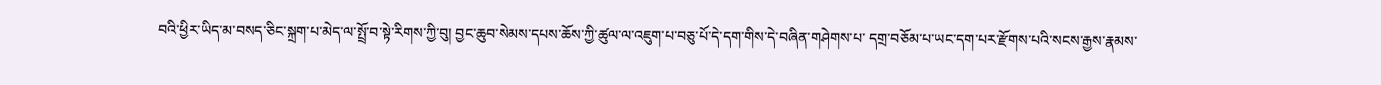བའི་ཕྱིར་ཡིད་མ་བསད་ཅིང་སྐྲག་པ་མེད་ལ་སྤྲོ་བ་སྟེ་རིགས་ཀྱི་བུ། བྱང་ཆུབ་སེམས་དཔས་ཆོས་ཀྱི་ཚུལ་ལ་འཇུག་པ་བཅུ་པོ་དེ་དག་གིས་དེ་བཞིན་གཤེགས་པ་ དགྲ་བཅོམ་པ་ཡང་དག་པར་རྫོགས་པའི་སངས་རྒྱས་རྣམས་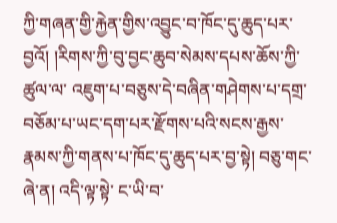ཀྱི་གཞན་གྱི་རྐྱེན་གྱིས་འབྱུང་བ་ཁོང་དུ་ཆུད་པར་བྱའོ། །རིགས་ཀྱི་བུ་བྱང་ཆུབ་སེམས་དཔས་ཆོས་ཀྱི་ཚུལ་ལ་ འཇུག་པ་བཅུས་དེ་བཞིན་གཤེགས་པ་དགྲ་བཅོམ་པ་ཡང་དག་པར་རྫོགས་པའི་སངས་རྒྱས་རྣམས་ཀྱི་གནས་པ་ཁོང་དུ་ཆུད་པར་བྱ་སྟེ། བཅུ་གང་ཞེ་ན། འདི་ལྟ་སྟེ་ ང་ཡི་བ་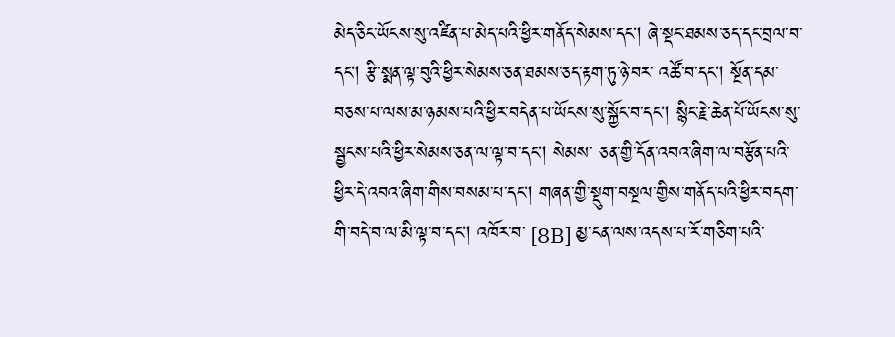མེད་ཅིང་ཡོངས་སུ་འཛིན་པ་མེད་པའི་ཕྱིར་གནོད་སེམས་དང། ཞེ་སྡང་ཐམས་ཅད་དང་བྲལ་བ་དང། རྩི་སྨན་ལྟ་བུའི་ཕྱིར་སེམས་ཅན་ཐམས་ཅད་རྟག་ཏུ་ཉེ་བར་ འཚོ་བ་དང། སྔོན་དམ་བཅས་པ་ལས་མ་ཉམས་པའི་ཕྱིར་བདེན་པ་ཡོངས་སུ་སྐྱོང་བ་དང། སྙིང་རྗེ་ཆེན་པོ་ཡོངས་སུ་སྦྱངས་པའི་ཕྱིར་སེམས་ཅན་ལ་ལྟ་བ་དང། སེམས་ ཅན་གྱི་དོན་འབའ་ཞིག་ལ་བརྩོན་པའི་ཕྱིར་དེ་འབའ་ཞིག་གིས་བསམ་པ་དང། གཞན་གྱི་སྡུག་བསྔལ་གྱིས་གནོད་པའི་ཕྱིར་བདག་གི་བདེ་བ་ལ་མི་ལྟ་བ་དང། འཁོར་བ་ [8B] མྱ་ངན་ལས་འདས་པ་རོ་གཅིག་པའི་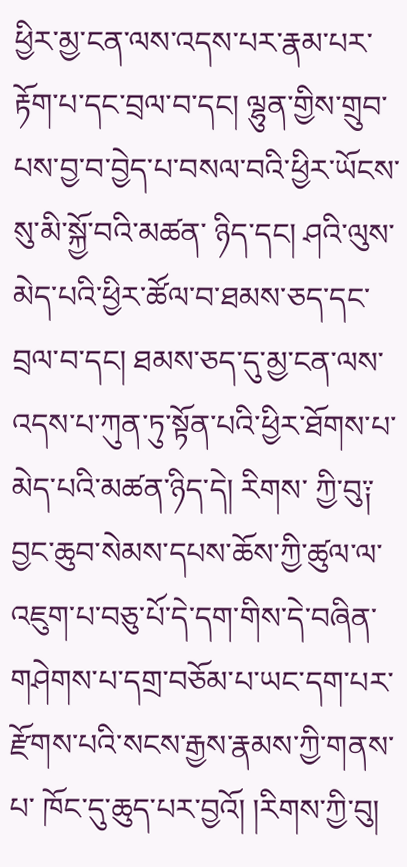ཕྱིར་མྱ་ངན་ལས་འདས་པར་རྣམ་པར་རྟོག་པ་དང་བྲལ་བ་དང། ལྷུན་གྱིས་གྲུབ་པས་བྱ་བ་བྱེད་པ་བསལ་བའི་ཕྱིར་ཡོངས་སུ་མི་སྐྱོ་བའི་མཚན་ ཉིད་དང། ཤའི་ལུས་མེད་པའི་ཕྱིར་ཚོལ་བ་ཐམས་ཅད་དང་བྲལ་བ་དང། ཐམས་ཅད་དུ་མྱ་ངན་ལས་འདས་པ་ཀུན་ཏུ་སྟོན་པའི་ཕྱིར་ཐོགས་པ་མེད་པའི་མཚན་ཉིད་དེ། རིགས་ ཀྱི་བུ༑ བྱང་ཆུབ་སེམས་དཔས་ཆོས་ཀྱི་ཚུལ་ལ་འཇུག་པ་བཅུ་པོ་དེ་དག་གིས་དེ་བཞིན་གཤེགས་པ་དགྲ་བཅོམ་པ་ཡང་དག་པར་རྫོགས་པའི་སངས་རྒྱས་རྣམས་ཀྱི་གནས་པ་ ཁོང་དུ་ཆུད་པར་བྱའོ། །རིགས་ཀྱི་བུ།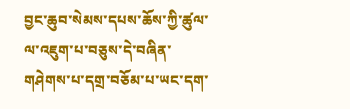བྱང་ཆུབ་སེམས་དཔས་ཆོས་ཀྱི་ཚུལ་ལ་འཇུག་པ་བཅུས་དེ་བཞིན་གཤེགས་པ་དགྲ་བཅོམ་པ་ཡང་དག་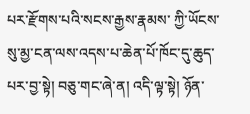པར་རྫོགས་པའི་སངས་རྒྱས་རྣམས་ ཀྱི་ཡོངས་སུ་མྱ་ངན་ལས་འདས་པ་ཆེན་པོ་ཁོང་དུ་ཆུད་པར་བྱ་སྟེ། བཅུ་གང་ཞེ་ན། འདི་ལྟ་སྟེ། ཉོན་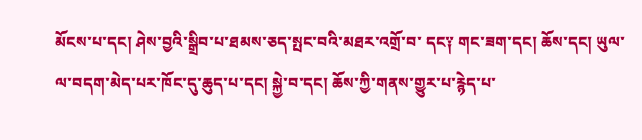མོངས་པ་དང། ཤེས་བྱའི་སྒྲིབ་པ་ཐམས་ཅད་སྤང་བའི་མཐར་འགྲོ་བ་ དང༑ གང་ཟག་དང། ཆོས་དང། ཡུལ་ལ་བདག་མེད་པར་ཁོང་དུ་ཆུད་པ་དང། སྐྱེ་བ་དང། ཆོས་ཀྱི་གནས་གྱུར་པ་རྙེད་པ་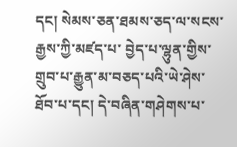དང། སེམས་ཅན་ཐམས་ཅད་ལ་སངས་རྒྱས་ཀྱི་མཛད་པ་ བྱེད་པ་ལྷུན་གྱིས་གྲུབ་པ་རྒྱུན་མ་བཅད་པའི་ཡེ་ཤེས་ཐོབ་པ་དང། དེ་བཞིན་གཤེགས་པ་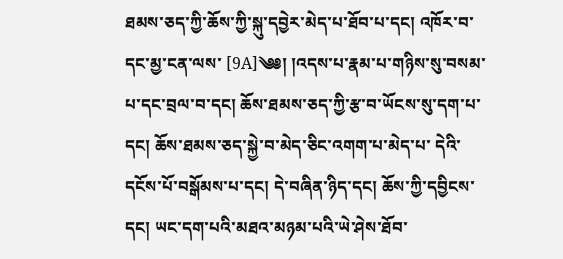ཐམས་ཅད་ཀྱི་ཆོས་ཀྱི་སྐུ་དབྱེར་མེད་པ་ཐོབ་པ་དང། འཁོར་བ་དང་མྱ་ངན་ལས་ [9A]༄༅། །འདས་པ་རྣམ་པ་གཉིས་སུ་བསམ་པ་དང་བྲལ་བ་དང། ཆོས་ཐམས་ཅད་ཀྱི་རྩ་བ་ཡོངས་སུ་དག་པ་དང། ཆོས་ཐམས་ཅད་སྐྱེ་བ་མེད་ཅིང་འགག་པ་མེད་པ་ དེའི་དངོས་པོ་བསྒོམས་པ་དང། དེ་བཞིན་ཉིད་དང། ཆོས་ཀྱི་དབྱིངས་དང། ཡང་དག་པའི་མཐའ་མཉམ་པའི་ཡེ་ཤེས་ཐོབ་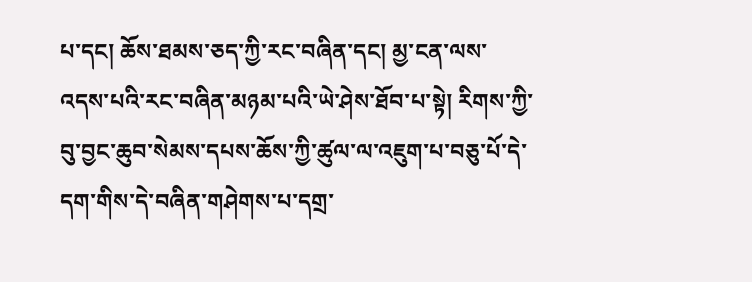པ་དང། ཆོས་ཐམས་ཅད་ཀྱི་རང་བཞིན་དང། མྱ་ངན་ལས་ འདས་པའི་རང་བཞིན་མཉམ་པའི་ཡེ་ཤེས་ཐོབ་པ་སྟེ། རིགས་ཀྱི་བུ་བྱང་ཆུབ་སེམས་དཔས་ཆོས་ཀྱི་ཚུལ་ལ་འཇུག་པ་བཅུ་པོ་དེ་དག་གིས་དེ་བཞིན་གཤེགས་པ་དགྲ་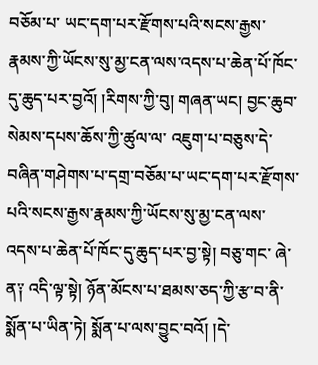བཅོམ་པ་ ཡང་དག་པར་རྫོགས་པའི་སངས་རྒྱས་རྣམས་ཀྱི་ཡོངས་སུ་མྱ་ངན་ལས་འདས་པ་ཆེན་པོ་ཁོང་དུ་ཆུད་པར་བྱའོ། །རིགས་ཀྱི་བུ། གཞན་ཡང། བྱང་ཆུབ་སེམས་དཔས་ཆོས་ཀྱི་ཚུལ་ལ་ འཇུག་པ་བཅུས་དེ་བཞིན་གཤེགས་པ་དགྲ་བཅོམ་པ་ཡང་དག་པར་རྫོགས་པའི་སངས་རྒྱས་རྣམས་ཀྱི་ཡོངས་སུ་མྱ་ངན་ལས་འདས་པ་ཆེན་པོ་ཁོང་དུ་ཆུད་པར་བྱ་སྟེ། བཅུ་གང་ ཞེ་ན༑ འདི་ལྟ་སྟེ། ཉོན་མོངས་པ་ཐམས་ཅད་ཀྱི་རྩ་བ་ནི་སྨོན་པ་ཡིན་ཏེ། སྨོན་པ་ལས་བྱུང་བའོ། །དེ་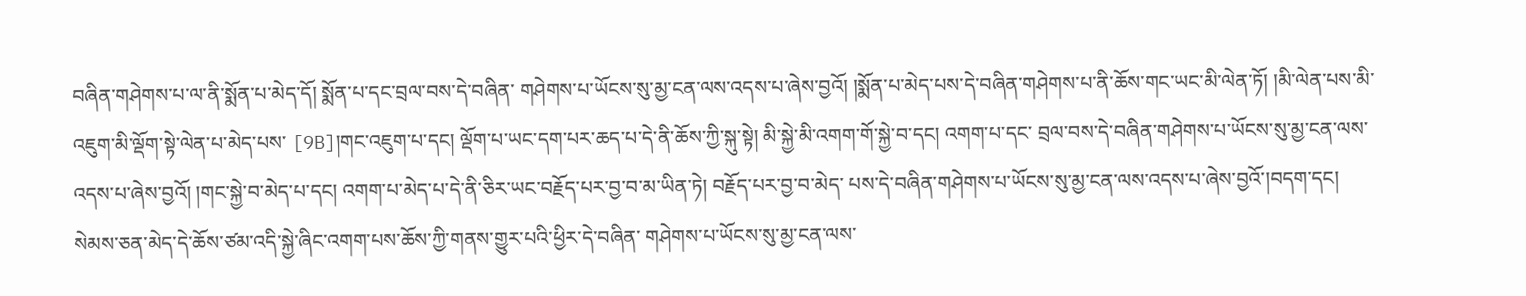བཞིན་གཤེགས་པ་ལ་ནི་སྨོན་པ་མེད་དོ། སྨོན་པ་དང་བྲལ་བས་དེ་བཞིན་ གཤེགས་པ་ཡོངས་སུ་མྱ་ངན་ལས་འདས་པ་ཞེས་བྱའོ། །སྨོན་པ་མེད་པས་དེ་བཞིན་གཤེགས་པ་ནི་ཆོས་གང་ཡང་མི་ལེན་ཏོ། །མི་ལེན་པས་མི་འཇུག་མི་ལྡོག་སྟེ་ལེན་པ་མེད་པས་ [9B]།གང་འཇུག་པ་དང། ལྡོག་པ་ཡང་དག་པར་ཆད་པ་དེ་ནི་ཆོས་ཀྱི་སྐུ་སྟེ། མི་སྐྱེ་མི་འགག་གོ་སྐྱེ་བ་དང། འགག་པ་དང་ བྲལ་བས་དེ་བཞིན་གཤེགས་པ་ཡོངས་སུ་མྱ་ངན་ལས་འདས་པ་ཞེས་བྱའོ། །གང་སྐྱེ་བ་མེད་པ་དང། འགག་པ་མེད་པ་དེ་ནི་ཅིར་ཡང་བརྗོད་པར་བྱ་བ་མ་ཡིན་ཏེ། བརྗོད་པར་བྱ་བ་མེད་ པས་དེ་བཞིན་གཤེགས་པ་ཡོངས་སུ་མྱ་ངན་ལས་འདས་པ་ཞེས་བྱའོ་།བདག་དང། སེམས་ཅན་མེད་དེ་ཆོས་ཙམ་འདི་སྐྱེ་ཞིང་འགག་པས་ཆོས་ཀྱི་གནས་གྱུར་པའི་ཕྱིར་དེ་བཞིན་ གཤེགས་པ་ཡོངས་སུ་མྱ་ངན་ལས་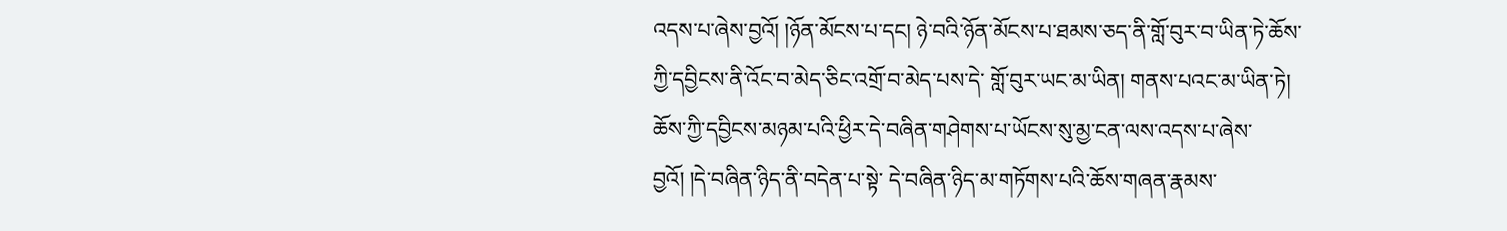འདས་པ་ཞེས་བྱའོ། །ཉོན་མོངས་པ་དང། ཉེ་བའི་ཉོན་མོངས་པ་ཐམས་ཅད་ནི་གློ་བུར་བ་ཡིན་ཏེ་ཆོས་ཀྱི་དབྱིངས་ནི་འོང་བ་མེད་ཅིང་འགྲོ་བ་མེད་པས་དེ་ གློ་བུར་ཡང་མ་ཡིན། གནས་པའང་མ་ཡིན་ཏེ། ཆོས་ཀྱི་དབྱིངས་མཉམ་པའི་ཕྱིར་དེ་བཞིན་གཤེགས་པ་ཡོངས་སུ་མྱ་ངན་ལས་འདས་པ་ཞེས་བྱའོ། །དེ་བཞིན་ཉིད་ནི་བདེན་པ་སྟེ་ དེ་བཞིན་ཉིད་མ་གཏོགས་པའི་ཆོས་གཞན་རྣམས་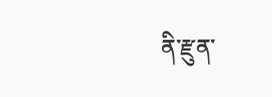ནི་རྫུན་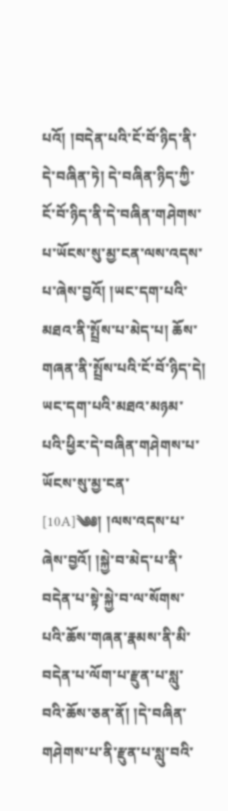པའོ། །བདེན་པའི་ངོ་བོ་ཉིད་ནི་དེ་བཞིན་ཏེ། དེ་བཞིན་ཉིད་ཀྱི་ངོ་བོ་ཉིད་ནི་དེ་བཞིན་གཤེགས་པ་ཡོངས་སུ་མྱ་ངན་ལས་འདས་ པ་ཞེས་བྱའོ། །ཡང་དག་པའི་མཐའ་ནི་སྤྲོས་པ་མེད་པ། ཆོས་གཞན་ནི་སྤྲོས་པའི་ངོ་བོ་ཉིད་དེ། ཡང་དག་པའི་མཐའ་མཉམ་པའི་ཕྱིར་དེ་བཞིན་གཤེགས་པ་ཡོངས་སུ་མྱ་ངན་ [10A]༄༅། །ལས་འདས་པ་ཞེས་བྱའོ། །སྐྱེ་བ་མེད་པ་ནི་བདེན་པ་སྟེ་སྐྱེ་བ་ལ་སོགས་པའི་ཆོས་གཞན་རྣམས་ནི་མི་བདེན་པ་ལོག་པ་རྫུན་པ་སླུ་བའི་ཆོས་ཅན་ནོ། །དེ་བཞིན་ གཤེགས་པ་ནི་རྫུན་པ་སླུ་བའི་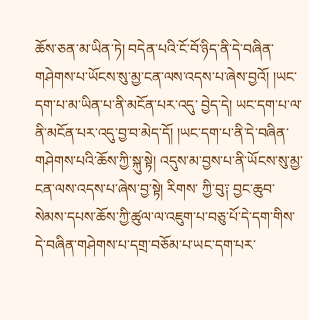ཆོས་ཅན་མ་ཡིན་ཏེ། བདེན་པའི་ངོ་བོ་ཉིད་ནི་དེ་བཞིན་གཤེགས་པ་ཡོངས་སུ་མྱ་ངན་ལས་འདས་པ་ཞེས་བྱའོ། །ཡང་དག་པ་མ་ཡིན་པ་ནི་མངོན་པར་འདུ་ བྱེད་དེ། ཡང་དག་པ་ལ་ནི་མངོན་པར་འདུ་བྱ་བ་མེད་དོ། །ཡང་དག་པ་ནི་དེ་བཞིན་གཤེགས་པའི་ཆོས་ཀྱི་སྐུ་སྟེ། འདུས་མ་བྱས་པ་ནི་ཡོངས་སུ་མྱ་ངན་ལས་འདས་པ་ཞེས་བྱ་སྟེ། རིགས་ ཀྱི་བུ༑ བྱང་ཆུབ་སེམས་དཔས་ཆོས་ཀྱི་ཚུལ་ལ་འཇུག་པ་བཅུ་པོ་དེ་དག་གིས་དེ་བཞིན་གཤེགས་པ་དགྲ་བཅོམ་པ་ཡང་དག་པར་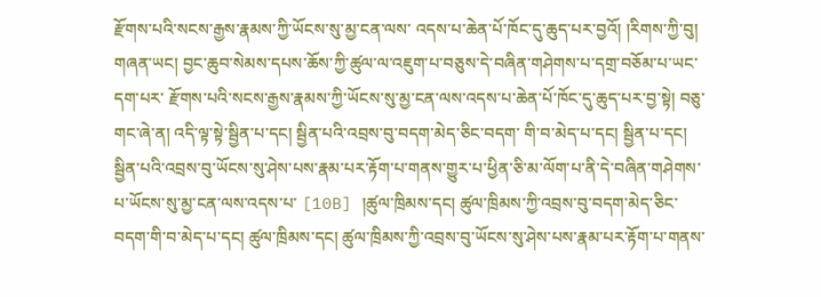རྫོགས་པའི་སངས་རྒྱས་རྣམས་ཀྱི་ཡོངས་སུ་མྱ་ངན་ལས་ འདས་པ་ཆེན་པོ་ཁོང་དུ་ཆུད་པར་བྱའོ། །རིགས་ཀྱི་བུ། གཞན་ཡང། བྱང་ཆུབ་སེམས་དཔས་ཆོས་ཀྱི་ཚུལ་ལ་འཇུག་པ་བཅུས་དེ་བཞིན་གཤེགས་པ་དགྲ་བཅོམ་པ་ཡང་དག་པར་ རྫོགས་པའི་སངས་རྒྱས་རྣམས་ཀྱི་ཡོངས་སུ་མྱ་ངན་ལས་འདས་པ་ཆེན་པོ་ཁོང་དུ་ཆུད་པར་བྱ་སྟེ། བཅུ་གང་ཞེ་ན། འདི་ལྟ་སྟེ་སྦྱིན་པ་དང། སྦྱིན་པའི་འབྲས་བུ་བདག་མེད་ཅིང་བདག་ གི་བ་མེད་པ་དང། སྦྱིན་པ་དང། སྦྱིན་པའི་འབྲས་བུ་ཡོངས་སུ་ཤེས་པས་རྣམ་པར་རྟོག་པ་གནས་གྱུར་པ་ཕྱིན་ཅི་མ་ལོག་པ་ནི་དེ་བཞིན་གཤེགས་པ་ཡོངས་སུ་མྱ་ངན་ལས་འདས་པ་ [10B] །ཚུལ་ཁྲིམས་དང། ཚུལ་ཁྲིམས་ཀྱི་འབྲས་བུ་བདག་མེད་ཅིང་བདག་གི་བ་མེད་པ་དང། ཚུལ་ཁྲིམས་དང། ཚུལ་ཁྲིམས་ཀྱི་འབྲས་བུ་ཡོངས་སུ་ཤེས་པས་རྣམ་པར་རྟོག་པ་གནས་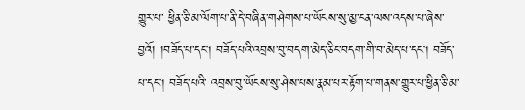གྱུར་པ་ ཕྱིན་ཅི་མ་ལོག་པ་ནི་དེ་བཞིན་གཤེགས་པ་ཡོངས་སུ་མྱ་ངན་ལས་འདས་པ་ཞེས་བྱའོ། །བཟོད་པ་དང། བཟོད་པའི་འབྲས་བུ་བདག་མེད་ཅིང་བདག་གི་བ་མེད་པ་དང། བཟོད་པ་དང། བཟོད་པའི་ འབྲས་བུ་ཡོངས་སུ་ཤེས་པས་རྣམ་པར་རྟོག་པ་གནས་གྱུར་པ་ཕྱིན་ཅི་མ་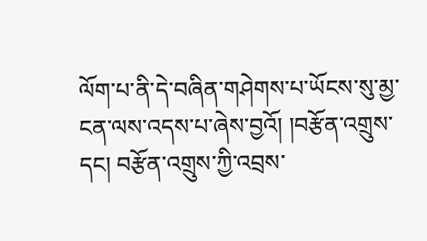ལོག་པ་ནི་དེ་བཞིན་གཤེགས་པ་ཡོངས་སུ་མྱ་ངན་ལས་འདས་པ་ཞེས་བྱའོ། །བརྩོན་འགྲུས་དང། བརྩོན་འགྲུས་ཀྱི་འབྲས་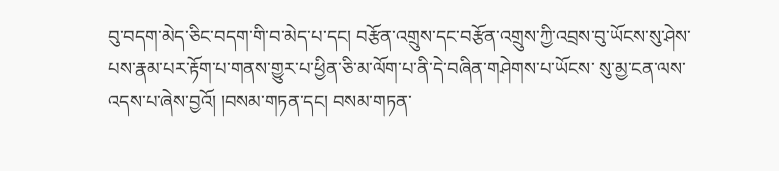བུ་བདག་མེད་ཅིང་བདག་གི་བ་མེད་པ་དང། བརྩོན་འགྲུས་དང་བརྩོན་འགྲུས་ཀྱི་འབྲས་བུ་ཡོངས་སུ་ཤེས་པས་རྣམ་པར་རྟོག་པ་གནས་གྱུར་པ་ཕྱིན་ཅི་མ་ལོག་པ་ནི་དེ་བཞིན་གཤེགས་པ་ཡོངས་ སུ་མྱ་ངན་ལས་འདས་པ་ཞེས་བྱའོ། །བསམ་གཏན་དང། བསམ་གཏན་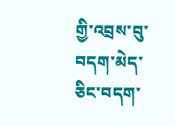གྱི་འབྲས་བུ་བདག་མེད་ཅིང་བདག་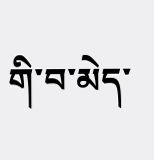གི་བ་མེད་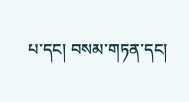པ་དང། བསམ་གཏན་དང།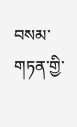བསམ་གཏན་གྱི་